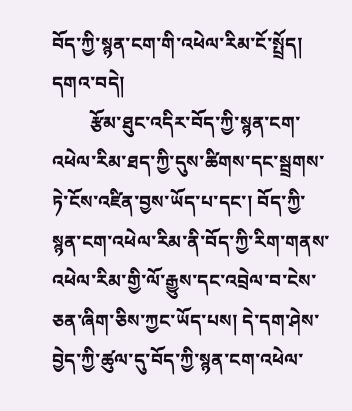བོད་ཀྱི་སྙན་ངག་གི་འཕེལ་རིམ་ངོ་སྤྲོད།
དགའ་བདེ།
        རྩོམ་ཐུང་འདིར་བོད་ཀྱི་སྙན་ངག་འཕེལ་རིམ་ཐད་ཀྱི་དུས་ཚིགས་དང་སྦྲགས་ཏེ་ངོས་འཛིན་བྱས་ཡོད་པ་དང་། བོད་ཀྱི་སྙན་ངག་འཕེལ་རིམ་ནི་བོད་ཀྱི་རིག་གནས་འཕེལ་རིམ་གྱི་ལོ་རྒྱུས་དང་འབྲེལ་བ་ངེས་ཅན་ཞིག་ཅིས་ཀྱང་ཡོད་པས། དེ་དག་ཤེས་བྱེད་ཀྱི་ཚུལ་དུ་བོད་ཀྱི་སྙན་ངག་འཕེལ་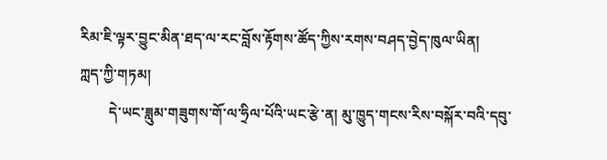རིམ་ཇི་ལྟར་བྱུང་མིན་ཐད་ལ་རང་བློས་རྟོགས་ཚོད་ཀྱིས་རགས་བཤད་བྱེད་ཁུལ་ཡིན།
ཀླད་ཀྱི་གཏམ།
        དེ་ཡང་ཟླུམ་གཟུགས་གོ་ལ་ཧྲིལ་པོའི་ཡང་རྩེ་ན། མུ་ཁྱུད་གངས་རིས་བསྐོར་བའི་དབུ་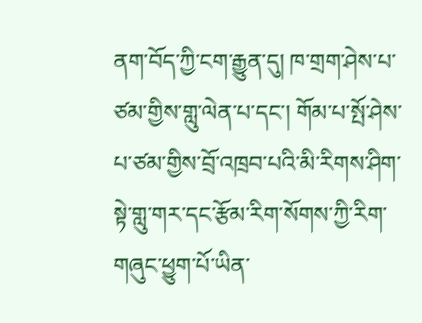ནག་བོད་ཀྱི་ངག་རྒྱུན་དུ། ཁ་གྲག་ཤེས་པ་ཙམ་གྱིས་གླུ་ལེན་པ་དང་། གོམ་པ་སྤོ་ཤེས་པ་ཙམ་གྱིས་བྲོ་འཁྲབ་པའི་མི་རིགས་ཤིག་སྟེ་གླུ་གར་དང་རྩོམ་རིག་སོགས་ཀྱི་རིག་གཞུང་ཕྱུག་པོ་ཡིན་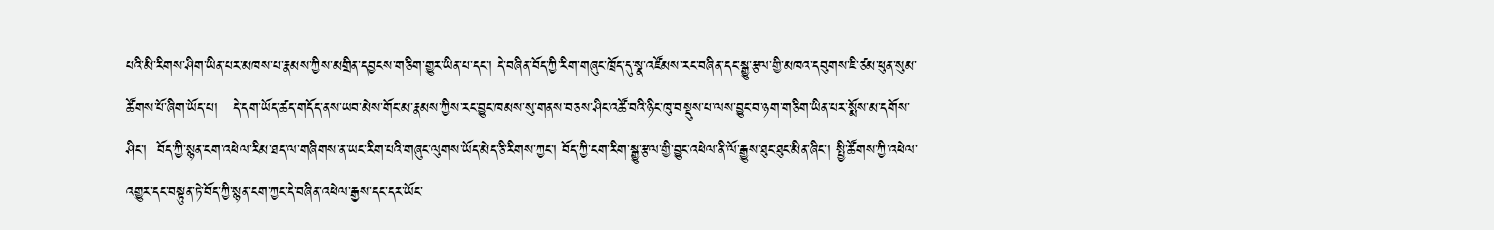པའི་མི་རིགས་ཤིག་ཡིན་པར་མཁས་པ་རྣམས་ཀྱིས་མགྲིན་དབྱངས་གཅིག་གྱུར་ཡིན་པ་དང་། དེ་བཞིན་བོད་ཀྱི་རིག་གཞུང་ཁྲོད་དུ་སྣ་འཛོམས་རང་བཞིན་དང་སྒྱུ་རྩལ་གྱི་མཁའ་དབུགས་ཇི་ཙམ་ཕུན་སུམ་ཚོགས་པོ་ཞིག་ཡོད་པ།   དེ་དག་ཡོད་ཚད་གདོད་ནས་ཡབ་མེས་གོང་མ་རྣམས་ཀྱིས་རང་བྱུང་ཁམས་སུ་གནས་བཅས་ཤིང་འཚོ་བའི་ཉིང་ཁུ་བསྡུས་པ་ལས་བྱུང་བ་ཉག་གཅིག་ཡིན་པར་སྨོས་མ་དགོས་ཤིང་།  བོད་ཀྱི་སྙན་ངག་འཕེལ་རིམ་ཐད་ལ་གཞིགས་ན་ཡང་རིག་པའི་གཞུང་ལུགས་ཡོད་མེད་ཅི་རིགས་ཀྱང་། བོད་ཀྱི་ངག་རིག་སྒྱུ་རྩལ་གྱི་བྱུང་འཕེལ་ནི་ལོ་རྒྱུས་ཐུང་ཐུང་མིན་ཞིང་། སྤྱི་ཚོགས་ཀྱི་འཕེལ་འགྱུར་དང་བསྟུན་ཏེ་བོད་ཀྱི་སྙན་ངག་ཀྱང་དེ་བཞིན་འཕེལ་རྒྱས་དང་དར་ཡོང་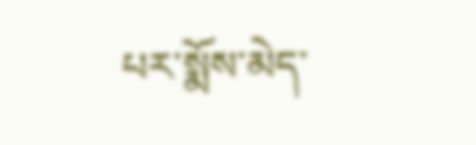པར་སྨོས་མེད་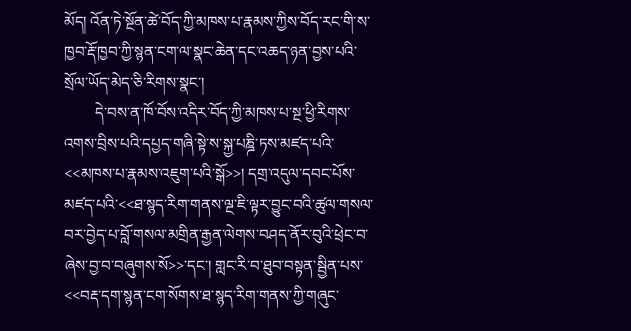མོད། འོན་ཏེ་སྔོན་ཚེ་བོད་ཀྱི་མཁས་པ་རྣམས་ཀྱིས་བོད་རང་གི་ས་ཁྱབ་རྡོ་ཁྱབ་ཀྱི་སྙན་ངག་ལ་སྣང་ཆེན་དང་འཆད་ཉན་བྱས་པའི་སྲོལ་ཡོད་མེད་ཅི་རིགས་སྣང་།
        དེ་བས་ན་ཁོ་བོས་འདིར་བོད་ཀྱི་མཁས་པ་སྔ་ཕྱི་རིགས་འགས་བྲིས་པའི་དཔྱད་གཞི་སྟེ་ས་སྐྱ་པཎྜི་ཏས་མཛད་པའི་<<མཁས་པ་རྣམས་འཇུག་པའི་སྒོ>>། དགྲ་འདུལ་དབང་པོས་མཛད་པའི་<<ཐ་སྙད་རིག་གནས་ལྔ་ཇི་ལྟར་བྱུང་བའི་ཚུལ་གསལ་བར་བྱེད་པ་བློ་གསལ་མགྲིན་རྒྱན་ལེགས་བཤད་ནོར་བུའི་ཕྲེང་བ་ཞེས་བྱ་བ་བཞུགས་སོ>>་དང་། གླང་རི་བ་ཐུབ་བསྟན་སྦྱིན་པས་<<བརྡ་དག་སྙན་ངག་སོགས་ཐ་སྙད་རིག་གནས་ཀྱི་གཞུང་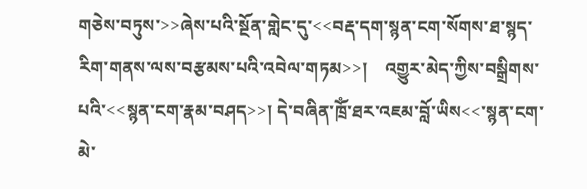གཅེས་བཏུས་>>ཞེས་པའི་སྔོན་གླེང་དུ་<<བརྡ་དག་སྙན་ངག་སོགས་ཐ་སྙད་རིག་གནས་ལས་བརྩམས་པའི་འབེལ་གཏམ>>།    འགྱུར་མེད་ཀྱིས་བསྒྲིགས་པའི་<<སྙན་ངག་རྣམ་བཤད>>། དེ་བཞིན་ཁྲོཾ་ཐར་འཇམ་བློ་ཡིས<<་སྙན་ངག་མེ་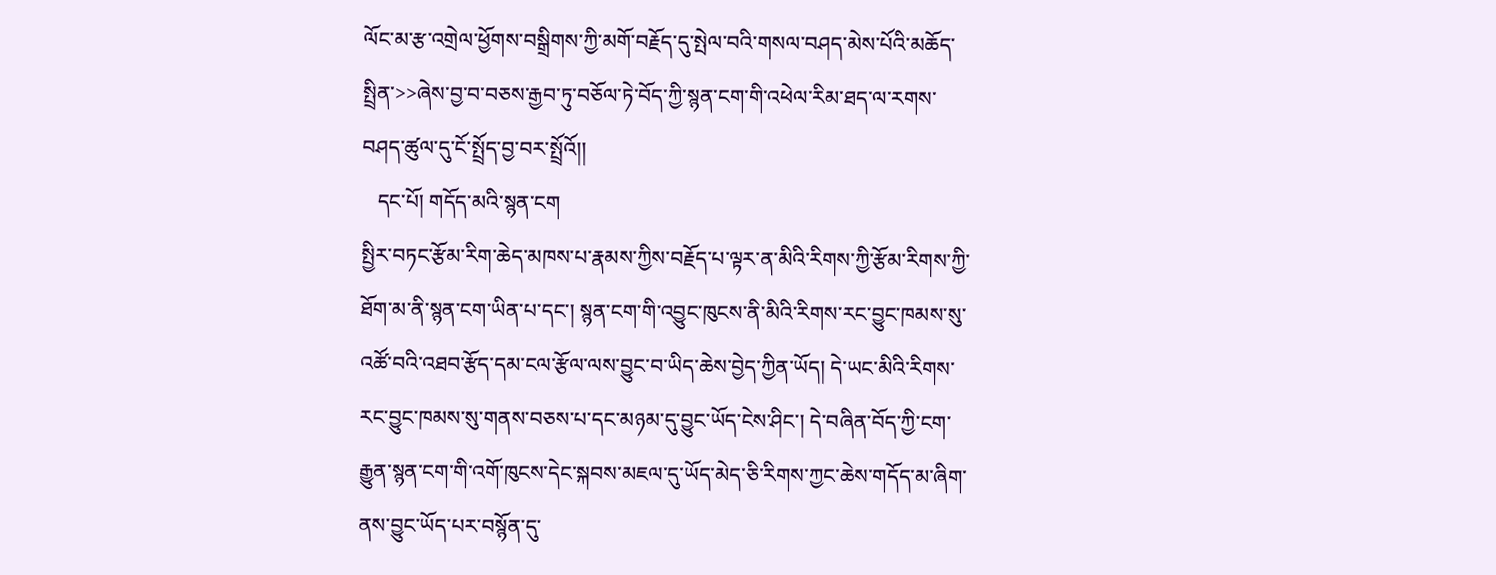ལོང་མ་རྩ་འགྲེལ་ཕྱོགས་བསྒྲིགས་ཀྱི་མགོ་བརྗོད་དུ་སྤེལ་བའི་གསལ་བཤད་མེས་པོའི་མཆོད་སྤྲིན་>>ཞེས་བྱ་བ་བཅས་རྒྱབ་ཏུ་བཅོལ་ཏེ་བོད་ཀྱི་སྙན་ངག་གི་འཕེལ་རིམ་ཐད་ལ་རགས་བཤད་ཚུལ་དུ་ངོ་སྤྲོད་བྱ་བར་སྤྲོའོ།།
   དང་པོ། གདོད་མའི་སྙན་ངག
སྤྱིར་བཏང་རྩོམ་རིག་ཆེད་མཁས་པ་རྣམས་ཀྱིས་བརྗོད་པ་ལྟར་ན་མིའི་རིགས་ཀྱི་རྩོམ་རིགས་ཀྱི་ཐོག་མ་ནི་སྙན་ངག་ཡིན་པ་དང་། སྙན་ངག་གི་འབྱུང་ཁུངས་ནི་མིའི་རིགས་རང་བྱུང་ཁམས་སུ་འཚོ་བའི་འཐབ་རྩོད་དམ་ངལ་རྩོལ་ལས་བྱུང་བ་ཡིད་ཆེས་བྱེད་ཀྱིན་ཡོད། དེ་ཡང་མིའི་རིགས་རང་བྱུང་ཁམས་སུ་གནས་བཅས་པ་དང་མཉམ་དུ་བྱུང་ཡོད་ངེས་ཤིང་། དེ་བཞིན་བོད་ཀྱི་ངག་རྒྱུན་སྙན་ངག་གི་འགོ་ཁུངས་དེང་སྐབས་མཇལ་དུ་ཡོད་མེད་ཅི་རིགས་ཀྱང་ཆེས་གདོད་མ་ཞིག་ནས་བྱུང་ཡོད་པར་བསྙོན་དུ་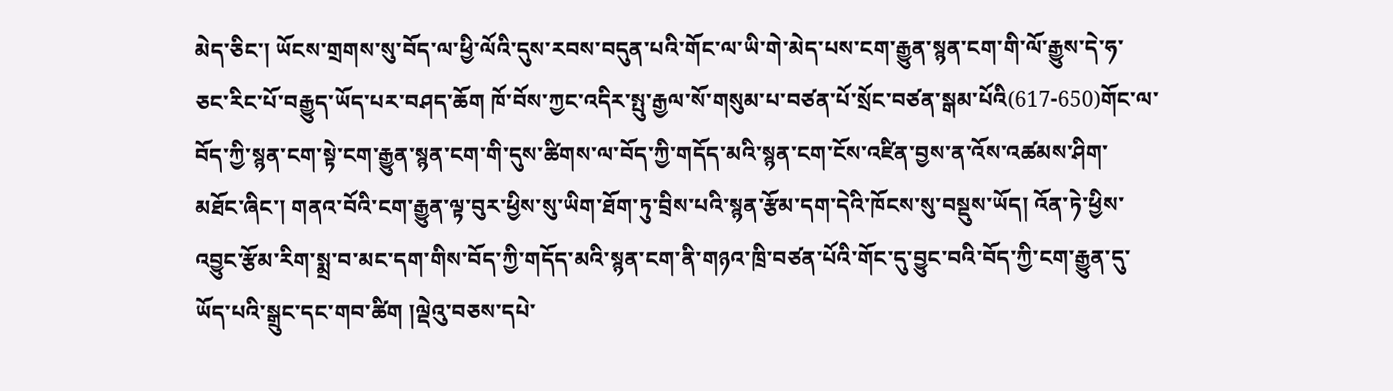མེད་ཅིང་། ཡོངས་གྲགས་སུ་བོད་ལ་ཕྱི་ལོའི་དུས་རབས་བདུན་པའི་གོང་ལ་ཡི་གེ་མེད་པས་ངག་རྒྱུན་སྙན་ངག་གི་ལོ་རྒྱུས་དེ་ཧ་ཅང་རིང་པོ་བརྒྱུད་ཡོད་པར་བཤད་ཆོག ཁོ་བོས་ཀྱང་འདིར་སྤུ་རྒྱལ་སོ་གསུམ་པ་བཙན་པོ་སྲོང་བཙན་སྒམ་པོའི(617-650)གོང་ལ་བོད་ཀྱི་སྙན་ངག་སྟེ་ངག་རྒྱུན་སྙན་ངག་གི་དུས་ཚིགས་ལ་བོད་ཀྱི་གདོད་མའི་སྙན་ངག་ངོས་འཛིན་བྱས་ན་འོས་འཚམས་ཤིག་མཐོང་ཞིང་། གནའ་བོའི་ངག་རྒྱུན་ལྟ་བུར་ཕྱིས་སུ་ཡིག་ཐོག་ཏུ་བྲིས་པའི་སྙན་རྩོམ་དག་དེའི་ཁོངས་སུ་བསྡུས་ཡོད། འོན་ཏེ་ཕྱིས་འབྱུང་རྩོམ་རིག་སྨྲ་བ་མང་དག་གིས་བོད་ཀྱི་གདོད་མའི་སྙན་ངག་ནི་གཉའ་ཁྲི་བཙན་པོའི་གོང་དུ་བྱུང་བའི་བོད་ཀྱི་ངག་རྒྱུན་དུ་ཡོད་པའི་སྒྲུང་དང་གབ་ཚིག །ལྡེའུ་བཅས་དཔེ་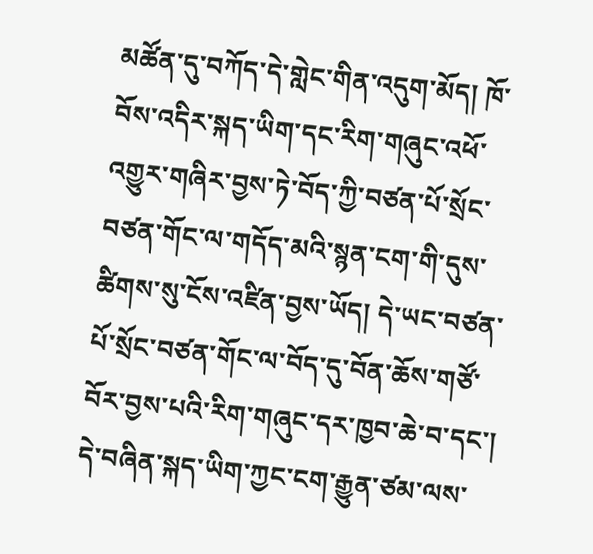མཚོན་དུ་བཀོད་དེ་གླེང་གིན་འདུག་མོད། ཁོ་བོས་འདིར་སྐད་ཡིག་དང་རིག་གཞུང་འཕོ་འགྱུར་གཞིར་བྱས་ཏེ་བོད་ཀྱི་བཙན་པོ་སྲོང་བཙན་གོང་ལ་གདོད་མའི་སྙན་ངག་གི་དུས་ཚིགས་སུ་ངོས་འཛིན་བྱས་ཡོད། དེ་ཡང་བཙན་པོ་སྲོང་བཙན་གོང་ལ་བོད་དུ་བོན་ཆོས་གཙོ་བོར་བྱས་པའི་རིག་གཞུང་དར་ཁྱབ་ཆེ་བ་དང་། དེ་བཞིན་སྐད་ཡིག་ཀྱང་ངག་རྒྱུན་ཙམ་ལས་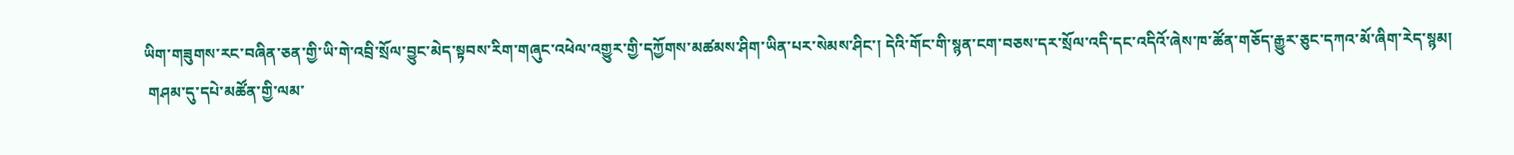ཡིག་གཟུགས་རང་བཞིན་ཅན་གྱི་ཡི་གེ་འབྲི་སྲོལ་བྱུང་མེད་སྟབས་རིག་གཞུང་འཕེལ་འགྱུར་གྱི་དཀྱོགས་མཚམས་ཤིག་ཡིན་པར་སེམས་ཤིང་། དེའི་གོང་གི་སྙན་ངག་བཅས་དར་སྲོལ་འདི་དང་འདིའོ་ཞེས་ཁ་ཚོན་གཅོད་རྒྱུར་ཅུང་དཀའ་མོ་ཞིག་རེད་སྙམ།
 གཤམ་དུ་དཔེ་མཚོན་གྱི་ལམ་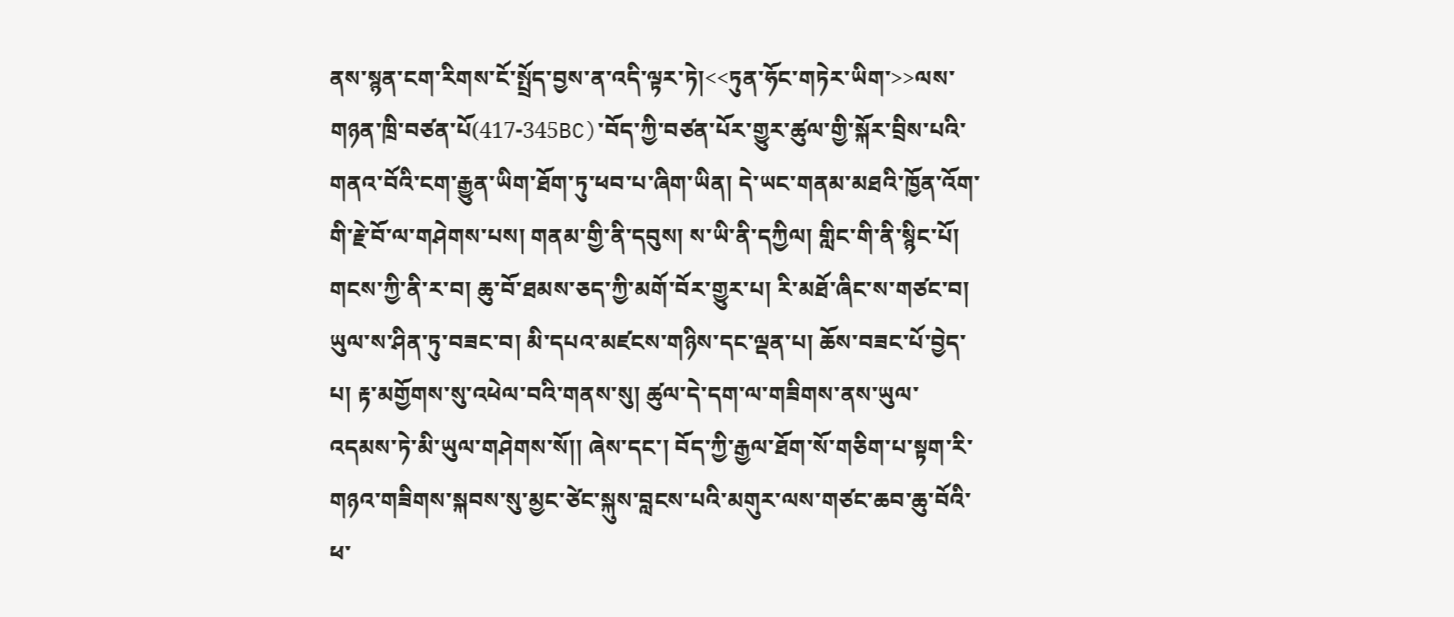ནས་སྙན་ངག་རིགས་ངོ་སྤྲོད་བྱས་ན་འདི་ལྟར་ཏེ།<<ཏུན་ཧོང་གཏེར་ཡིག་>>ལས་གཉན་ཁྲི་བཙན་པོ(417-345BC)་བོད་ཀྱི་བཙན་པོར་གྱུར་ཚུལ་གྱི་སྐོར་བྲིས་པའི་གནའ་བོའི་ངག་རྒྱུན་ཡིག་ཐོག་ཏུ་ཕབ་པ་ཞིག་ཡིན། དེ་ཡང་གནམ་མཐའི་ཁྱོན་འོག་གི་རྗེ་བོ་ལ་གཤེགས་པས། གནམ་གྱི་ནི་དབུས། ས་ཡི་ནི་དཀྱིལ། གླིང་གི་ནི་སྙིང་པོ། གངས་ཀྱི་ནི་ར་བ། ཆུ་བོ་ཐམས་ཅད་ཀྱི་མགོ་བོར་གྱུར་པ། རི་མཐོ་ཞིང་ས་གཙང་བ། ཡུལ་ས་ཤིན་ཏུ་བཟང་བ། མི་དཔའ་མཛངས་གཉིས་དང་ལྡན་པ། ཆོས་བཟང་པོ་བྱེད་པ། རྟ་མགྱོགས་སུ་འཕེལ་བའི་གནས་སུ། ཚུལ་དེ་དག་ལ་གཟིགས་ནས་ཡུལ་འདམས་ཏེ་མི་ཡུལ་གཤེགས་སོ།། ཞེས་དང་། བོད་ཀྱི་རྒྱལ་ཐོག་སོ་གཅིག་པ་སྟག་རི་གཉའ་གཟིགས་སྐབས་སུ་མྱང་ཙེང་སྐུས་བླངས་པའི་མགུར་ལས་གཙང་ཆབ་ཆུ་བོའི་ཕ་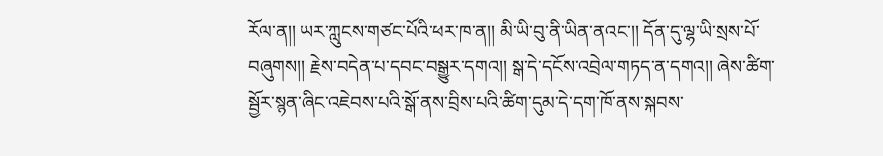རོལ་ན།། ཡར་ཀླུངས་གཙང་པོའི་ཕར་ཁ་ན།། མི་ཡི་བུ་ནི་ཡིན་ནའང་།། དོན་དུ་ལྷ་ཡི་སྲས་པོ་བཞུགས།། རྗེས་བདེན་པ་དབང་བསྒྱུར་དགའ།། སྒ་དེ་དངོས་འབྲེལ་གཏད་ན་དགའ།། ཞེས་ཚིག་སྦྱོར་སྙན་ཞིང་འཇེབས་པའི་སྒོ་ནས་བྲིས་པའི་ཚིག་དུམ་དེ་དག་ཁོ་ནས་སྐབས་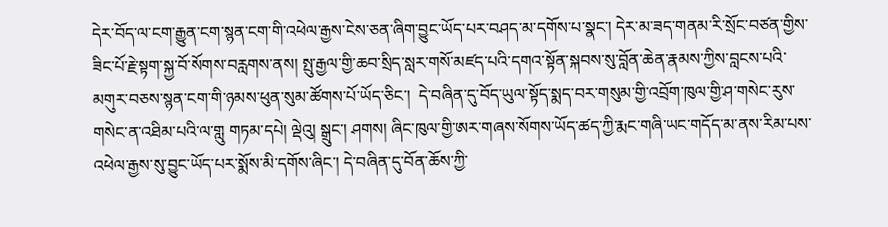དེར་བོད་ལ་ངག་རྒྱུན་ངག་སྙན་ངག་གི་འཕེལ་རྒྱས་ངེས་ཅན་ཞིག་བྱུང་ཡོད་པར་བཤད་མ་དགོས་པ་སྣང་། དེར་མ་ཟད་གནམ་རི་སྲོང་བཙན་གྱིས་ཟིང་པོ་རྗེ་སྟག་སྐྱ་བོ་སོགས་བརླགས་ནས། སྤུ་རྒྱལ་གྱི་ཆབ་སྲིད་སླར་གསོ་མཛད་པའི་དགའ་སྟོན་སྐབས་སུ་བློན་ཆེན་རྣམས་ཀྱིས་བླངས་པའི་མགུར་བཅས་སྙན་ངག་གི་ཉམས་ཕུན་སུམ་ཚོགས་པོ་ཡོད་ཅིང་།  དེ་བཞིན་དུ་བོད་ཡུལ་སྟོད་སྨད་བར་གསུམ་གྱི་འབྲོག་ཁུལ་གྱི་ཤ་གསེང་རུས་གསེང་ན་འཐིམ་པའི་ལ་གླུ གཏམ་དཔེ། ལྡེའུ། སྒྲུང་། ཤགས། ཞིང་ཁུལ་གྱི་ཨར་གཞས་སོགས་ཡོད་ཚད་ཀྱི་རྨང་གཞི་ཡང་གདོད་མ་ནས་རིམ་པས་འཕེལ་རྒྱས་སུ་བྱུང་ཡོད་པར་སྨོས་མི་དགོས་ཞིང་། དེ་བཞིན་དུ་བོན་ཆོས་ཀྱི་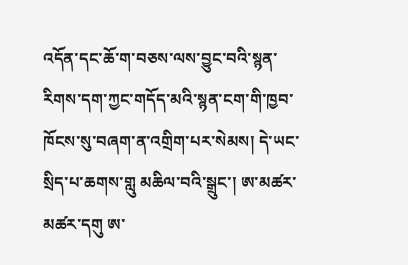འདོན་དང་ཆོ་ག་བཅས་ལས་བྱུང་བའི་སྙན་རིགས་དག་ཀྱང་གདོད་མའི་སྙན་ངག་གི་ཁྱབ་ཁོངས་སུ་བཞག་ན་འགྲིག་པར་སེམས། དེ་ཡང་སྲིད་པ་ཆགས་གླུ མཆིལ་བའི་སྒྲུང་། ཨ་མཚར་མཚར་དགུ ཨ་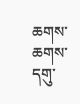ཆགས་ཆགས་དགུ་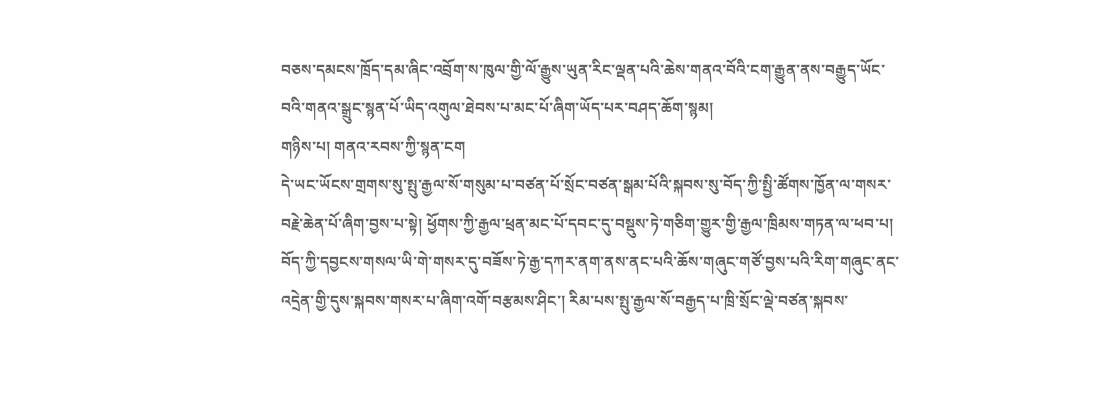བཅས་དམངས་ཁྲོད་དམ་ཞིང་འབྲོག་ས་ཁུལ་གྱི་ལོ་རྒྱུས་ཡུན་རིང་ལྡན་པའི་ཆེས་གནའ་བོའི་ངག་རྒྱུན་ནས་བརྒྱུད་ཡོང་བའི་གནའ་སྒྲུང་སྙན་པོ་ཡིད་འགུལ་ཐེབས་པ་མང་པོ་ཞིག་ཡོད་པར་བཤད་ཆོག་སྙམ།
གཉིས་པ། གནའ་རབས་ཀྱི་སྙན་ངག
དེ་ཡང་ཡོངས་གྲགས་སུ་སྤུ་རྒྱལ་སོ་གསུམ་པ་བཙན་པོ་སྲོང་བཙན་སྒམ་པོའི་སྐབས་སུ་བོད་ཀྱི་སྤྱི་ཚོགས་ཁྱོན་ལ་གསར་བརྗེ་ཆེན་པོ་ཞིག་བྱས་པ་སྟེ། ཕྱོགས་ཀྱི་རྒྱལ་ཕྲན་མང་པོ་དབང་དུ་བསྡུས་ཏེ་གཅིག་གྱུར་གྱི་རྒྱལ་ཁྲིམས་གཏན་ལ་ཕབ་པ། བོད་ཀྱི་དབྱངས་གསལ་ཡི་གེ་གསར་དུ་བཟོས་ཏེ་རྒྱ་དཀར་ནག་ནས་ནང་པའི་ཆོས་གཞུང་གཙོ་བྱས་པའི་རིག་གཞུང་ནང་འདྲེན་གྱི་དུས་སྐབས་གསར་པ་ཞིག་འགོ་བརྩམས་ཤིང་། རིམ་པས་སྤུ་རྒྱལ་སོ་བརྒྱད་པ་ཁྲི་སྲོང་ལྡེ་བཙན་སྐབས་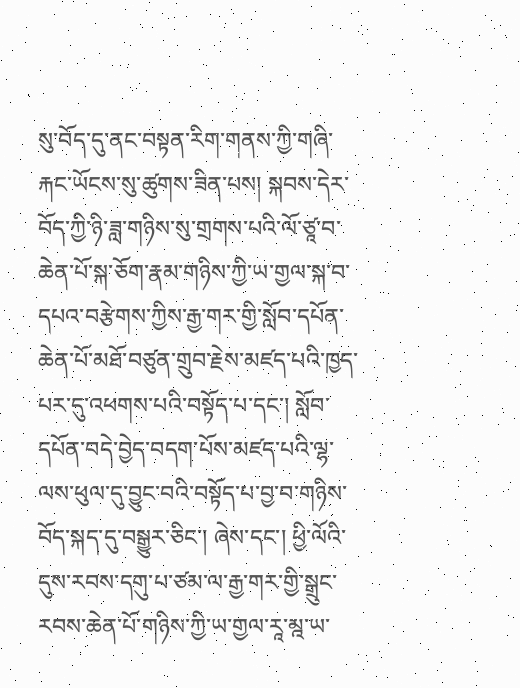སུ་བོད་དུ་ནང་བསྟན་རིག་གནས་ཀྱི་གཞི་རྐང་ཡོངས་སུ་ཚུགས་ཟིན་པས། སྐབས་དེར་བོད་ཀྱི་ཉི་ཟླ་གཉིས་སུ་གྲགས་པའི་ལོ་ཙཱ་བ་ཆེན་པོ་སྐ་ཅོག་རྣམ་གཉིས་ཀྱི་ཡ་གྱལ་སྐ་བ་དཔའ་བརྩེགས་ཀྱིས་རྒྱ་གར་གྱི་སློབ་དཔོན་ཆེན་པོ་མཐོ་བཙུན་གྲུབ་རྗེས་མཛད་པའི་ཁྱད་པར་དུ་འཕགས་པའི་བསྟོད་པ་དང་། སློབ་དཔོན་བདེ་བྱེད་བདག་པོས་མཛད་པའི་ལྷ་ལས་ཕུལ་དུ་བྱུང་བའི་བསྟོད་པ་བྱ་བ་གཉིས་བོད་སྐད་དུ་བསྒྱུར་ཅིང་། ཞེས་དང་། ཕྱི་ལོའི་དུས་རབས་དགུ་པ་ཙམ་ལ་རྒྱ་གར་གྱི་སྒྲུང་རབས་ཆེན་པོ་གཉིས་ཀྱི་ཡ་གྱལ་རཱ་མྰ་ཡ་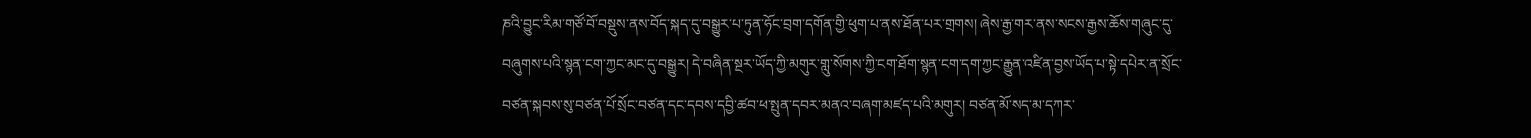ཎའི་བྱུང་རིམ་གཙོ་བོ་བསྡུས་ནས་བོད་སྐད་དུ་བསྒྱུར་པ་ཏུན་ཧོང་བྲག་དགོན་གྱི་ཕུག་པ་ནས་ཐོན་པར་གྲགས། ཞེས་རྒྱ་གར་ནས་སངས་རྒྱས་ཆོས་གཞུང་དུ་བཞུགས་པའི་སྙན་ངག་ཀྱང་མང་དུ་བསྒྱུར། དེ་བཞིན་སྔར་ཡོད་ཀྱི་མགུར་གླུ་སོགས་ཀྱི་ངག་ཐོག་སྙན་ངག་དག་ཀྱང་རྒྱུན་འཛིན་བྱས་ཡོད་པ་སྟེ་དཔེར་ན་སྲོང་བཙན་སྐབས་སུ་བཙན་པོ་སྲོང་བཙན་དང་དབས་དབྱི་ཚབ་ཕ་སྤུན་དབར་མནའ་བཞག་མཛད་པའི་མགུར། བཙན་མོ་སད་མ་དཀར་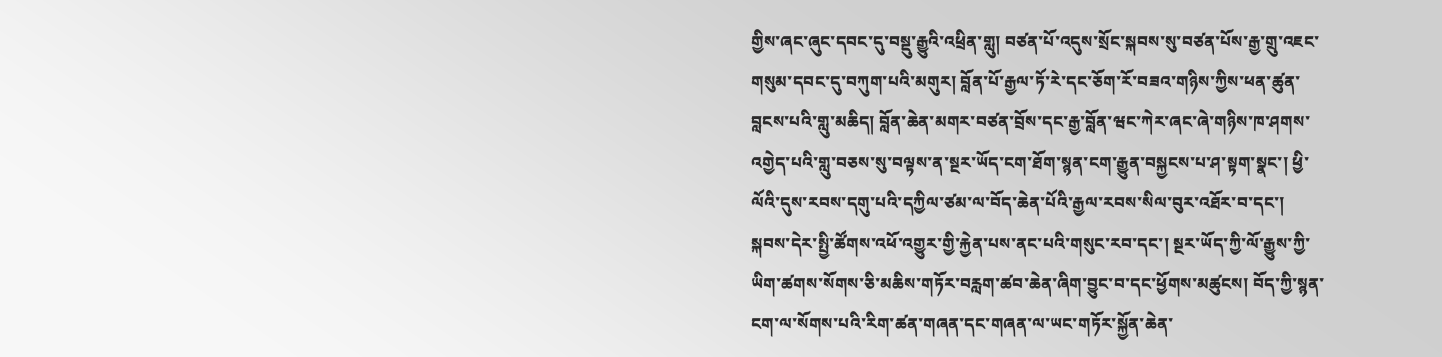གྱིས་ཞང་ཞུང་དབང་དུ་བསྡུ་རྒྱུའི་འཕྲིན་གླུ། བཙན་པོ་འདུས་སྲོང་སྐབས་སུ་བཙན་པོས་རྒྱ་གྲུ་འཇང་གསུམ་དབང་དུ་བཀུག་པའི་མགུར། བློན་པོ་རྒྱལ་ཏོ་རེ་དང་ཅོག་རོ་བཟའ་གཉིས་ཀྱིས་ཕན་ཚུན་བླངས་པའི་གླུ་མཆིད། བློན་ཆེན་མགར་བཙན་བྲོས་དང་རྒྱ་བློན་ཝང་ཀེར་ཞང་ཞེ་གཉིས་ཁ་ཤགས་འགྱེད་པའི་གླུ་བཅས་སུ་བལྟས་ན་སྔར་ཡོད་ངག་ཐོག་སྙན་ངག་རྒྱུན་བསྐྱངས་པ་ཤ་སྟག་སྣང་། ཕྱི་ལོའི་དུས་རབས་དགུ་པའི་དཀྱིལ་ཙམ་ལ་བོད་ཆེན་པོའི་རྒྱལ་རབས་སིལ་བུར་འཐོར་བ་དང་། སྐབས་དེར་སྤྱི་ཚོགས་འཕོ་འགྱུར་གྱི་རྐྱེན་པས་ནང་པའི་གསུང་རབ་དང་། སྔར་ཡོད་ཀྱི་ལོ་རྒྱུས་ཀྱི་ཡིག་ཚགས་སོགས་ཅི་མཆིས་གཏོར་བརླག་ཚབ་ཆེན་ཞིག་བྱུང་བ་དང་ཕྱོགས་མཚུངས། བོད་ཀྱི་སྙན་ངག་ལ་སོགས་པའི་རིག་ཚན་གཞན་དང་གཞན་ལ་ཡང་གཏོར་སྐྱོན་ཆེན་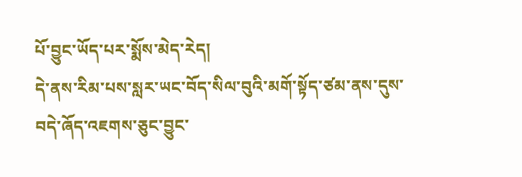པོ་བྱུང་ཡོད་པར་སྨོས་མེད་རེད།
དེ་ནས་རིམ་པས་སླར་ཡང་བོད་སིལ་བུའི་མགོ་སྟོད་ཙམ་ནས་དུས་བདེ་ཞོད་འཇགས་ཅུང་བྱུང་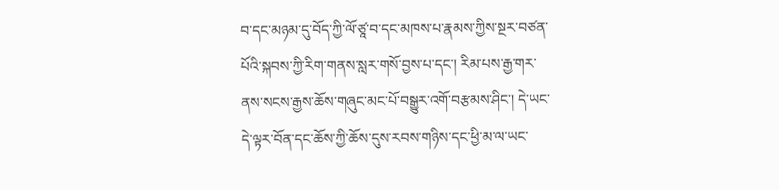བ་དང་མཉམ་དུ་བོད་ཀྱི་ལོ་ཙཱ་བ་དང་མཁས་པ་རྣམས་ཀྱིས་སྔར་བཙན་པོའི་སྐབས་ཀྱི་རིག་གནས་སླར་གསོ་བྱས་པ་དང་། རིམ་པས་རྒྱ་གར་ནས་སངས་རྒྱས་ཆོས་གཞུང་མང་པོ་བསྒྱུར་འགོ་བརྩམས་ཤིང་། དེ་ཡང་དེ་ལྟར་བོན་དང་ཆོས་ཀྱི་ཆོས་དུས་རབས་གཉིས་དང་ཕྱི་མ་ལ་ཡང་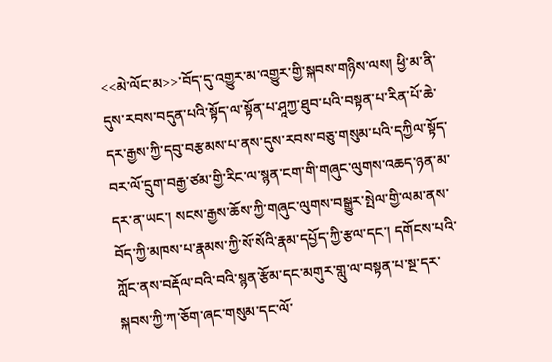<<མེ་ལོང་མ>>་བོད་དུ་འགྱུར་མ་འགྱུར་གྱི་སྐབས་གཉིས་ལས། ཕྱི་མ་ནི་དུས་རབས་བདུན་པའི་སྟོད་ལ་སྟོན་པ་ཤཱཀྱ་ཐུབ་པའི་བསྟན་པ་རིན་པོ་ཆེ་དར་རྒྱས་ཀྱི་དབུ་བརྩམས་པ་ནས་དུས་རབས་བཅུ་གསུམ་པའི་དཀྱིལ་སྟོད་བར་ལོ་དྲུག་བརྒྱ་ཙམ་གྱི་རིང་ལ་སྙན་ངག་གི་གཞུང་ལུགས་འཆད་ཉན་མ་དར་ན་ཡང་། སངས་རྒྱས་ཆོས་ཀྱི་གཞུང་ལུགས་བསྒྱུར་སྤེལ་གྱི་ལམ་ནས་བོད་ཀྱི་མཁས་པ་རྣམས་ཀྱི་སོ་སོའི་རྣམ་དཔྱོད་ཀྱི་རྩལ་དང་། དགོངས་པའི་ཀློང་ནས་བརྡོལ་བའི་བའི་སྙན་རྩོམ་དང་མགུར་གླུ་ལ་བསྟན་པ་སྔ་དར་སྐབས་ཀྱི་ཀ་ཅོག་ཞང་གསུམ་དང་ལོ་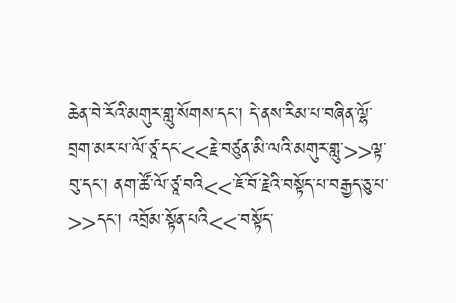ཆེན་བེ་རོའི་མགུར་གླུ་སོགས་དང་། དེ་ནས་རིམ་པ་བཞིན་ལྷོ་བྲག་མར་པ་ལོ་ཙཱ་དང་<<རྗེ་བཙུན་མི་ལའི་མགུར་གླུ་>>ལྟ་བུ་དང་། ནག་ཚོ་ལོ་ཙཱ་བའི<<་ཇོ་བོ་རྗེའི་བསྟོད་པ་བརྒྱད་ཅུ་པ་>>དང་། འབྲོམ་སྟོན་པའི<<་བསྟོད་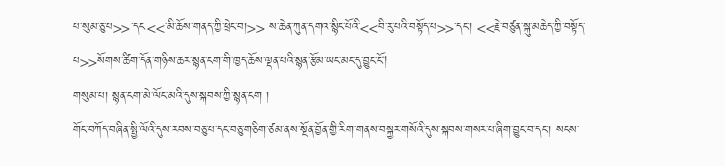པ་སུམ་ཅུ་པ>>་དང<<་མི་ཆོས་གནད་ཀྱི་ཕྲེང་བ།>> ས་ཆེན་ཀུན་དགའ་སྙིང་པོའི་<<བི་རུ་པའི་བསྟོད་པ>>་དང་། <<རྗེ་བཙུན་སྐུ་མཆེད་ཀྱི་བསྟོད་པ>>སོགས་ཚིག་དོན་གཉིས་ཆར་སྙན་ངག་གི་ཁྱད་ཆོས་ལྡན་པའི་སྙན་རྩོམ་ཡང་མང་དུ་བྱུང་ངོ།
གསུམ་པ། སྙན་ངག་མེ་ལོང་མའི་དུས་སྐབས་ཀྱི་སྙན་ངག །
གོང་བཀོད་བཞིན་སྤྱི་ལོའི་དུས་རབས་བཅུ་པ་དང་བཅུ་གཅིག་ཙམ་ནས་སྔོན་བྱོན་གྱི་རིག་གནས་བསྐྱར་གསོའི་དུས་སྐབས་གསར་པ་ཞིག་བྱུང་བ་དང་། སངས་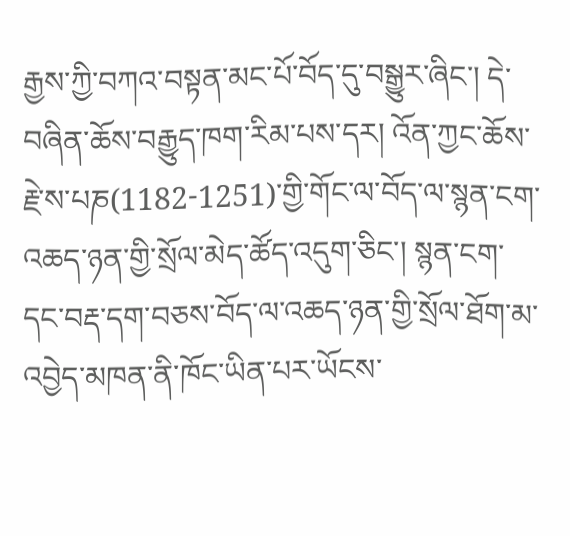རྒྱས་ཀྱི་བཀའ་བསྟན་མང་པོ་བོད་དུ་བསྒྱུར་ཞིང་། དེ་བཞིན་ཆོས་བརྒྱུད་ཁག་རིམ་པས་དར། འོན་ཀྱང་ཆོས་རྗེ་ས་པཎ(1182-1251)་གྱི་གོང་ལ་བོད་ལ་སྙན་ངག་འཆད་ཉན་གྱི་སྲོལ་མེད་ཚོད་འདུག་ཅིང་། སྙན་ངག་དང་བརྡ་དག་བཅས་བོད་ལ་འཆད་ཉན་གྱི་སྲོལ་ཐོག་མ་འབྱེད་མཁན་ནི་ཁོང་ཡིན་པར་ཡོངས་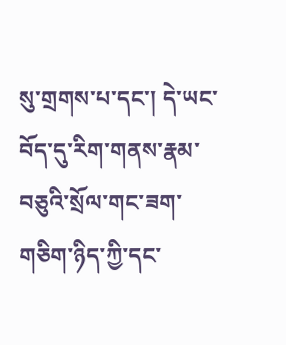སུ་གྲགས་པ་དང་། དེ་ཡང་བོད་དུ་རིག་གནས་རྣམ་བཅུའི་སྲོལ་གང་ཟག་གཅིག་ཉིད་ཀྱི་དང་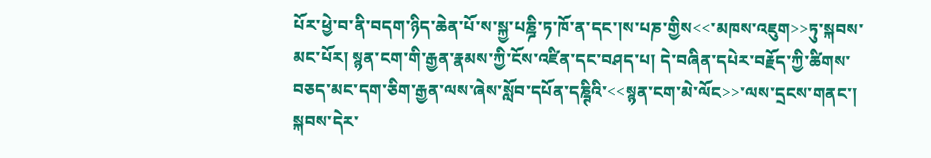པོར་ཕྱེ་བ་ནི་བདག་ཉིད་ཆེན་པོ་ས་སྐྱ་པཎྜི་ཏ་ཁོ་ན་དང་།ས་པཎ་གྱིས<<་མཁས་འཇུག>>ཏུ་སྐབས་མང་པོར། སྙན་ངག་གི་རྒྱན་རྣམས་ཀྱི་ངོས་འཛིན་དང་བཤད་པ། དེ་བཞིན་དཔེར་བརྗོད་ཀྱི་ཚིགས་བཅད་མང་དག་ཅིག་རྒྱན་ལས་ཞེས་སློབ་དཔོན་དཎྚིའི་<<སྙན་ངག་མེ་ལོང>>་ལས་དྲངས་གནང་། སྐབས་དེར་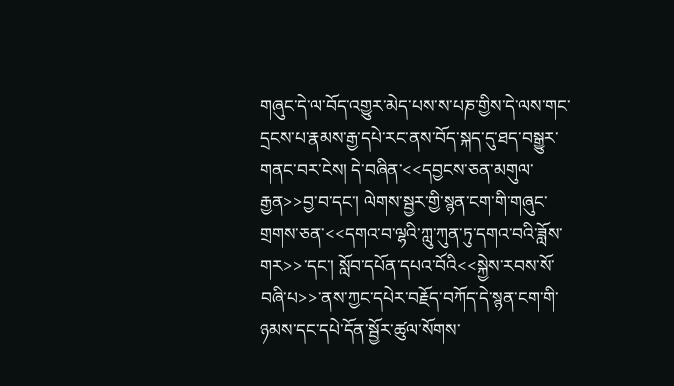གཞུང་དེ་ལ་བོད་འགྱུར་མེད་པས་ས་པཎ་གྱིས་དེ་ལས་གང་དྲངས་པ་རྣམས་རྒྱ་དཔེ་རང་ནས་བོད་སྐད་དུ་ཐད་བསྒྱུར་གནང་བར་ངེས། དེ་བཞིན་<<དབྱངས་ཅན་མགུལ་རྒྱན>>བྱ་བ་དང་། ལེགས་སྦྱར་གྱི་སྙན་ངག་གི་གཞུང་གྲགས་ཅན་<<དགའ་བ་ལྷའི་ཀླུ་ཀུན་ཏུ་དགའ་བའི་ཟློས་གར>>་དང་། སློབ་དཔོན་དཔའ་བོའི<<སྐྱེས་རབས་སོ་བཞི་པ>>་ནས་ཀྱང་དཔེར་བརྗོད་བཀོད་དེ་སྙན་ངག་གི་ཉམས་དང་དཔེ་དོན་སྦྱོར་ཚུལ་སོགས་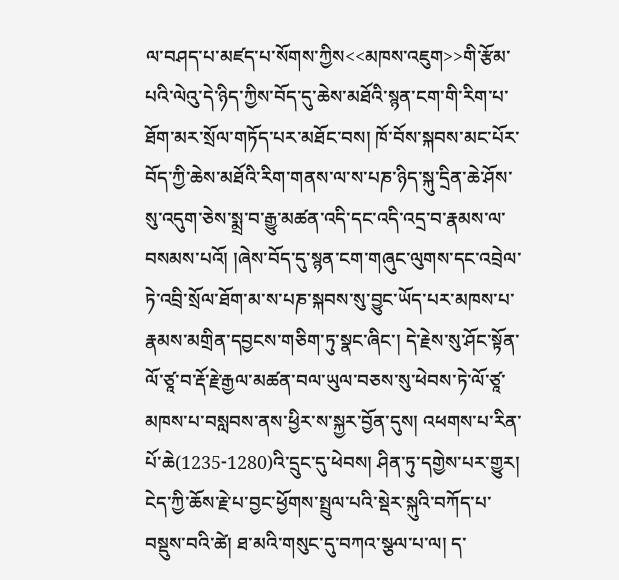ལ་བཤད་པ་མཛད་པ་སོགས་ཀྱིས<<མཁས་འཇུག>>གི་རྩོམ་པའི་ལེའུ་དེ་ཉིད་ཀྱིས་བོད་དུ་ཆེས་མཐོའི་སྙན་ངག་གི་རིག་པ་ཐོག་མར་སྲོལ་གཏོད་པར་མཐོང་བས། ཁོ་བོས་སྐབས་མང་པོར་བོད་ཀྱི་ཆེས་མཐོའི་རིག་གནས་ལ་ས་པཎ་ཉིད་སྐུ་དྲིན་ཆེ་ཤོས་སུ་འདུག་ཅེས་སྨྲ་བ་རྒྱུ་མཚན་འདི་དང་འདི་འདྲ་བ་རྣམས་ལ་བསམས་པའོ། །ཞེས་བོད་དུ་སྙན་ངག་གཞུང་ལུགས་དང་འབྲེལ་ཏེ་འབྲི་སྲོལ་ཐོག་མ་ས་པཎ་སྐབས་སུ་བྱུང་ཡོད་པར་མཁས་པ་རྣམས་མགྲིན་དབྱངས་གཅིག་ཏུ་སྣང་ཞིང་། དེ་རྗེས་སུ་ཤོང་སྟོན་ལོ་ཙཱ་བ་རྡོ་རྗེ་རྒྱལ་མཚན་བལ་ཡུལ་བཅས་སུ་ཕེབས་ཏེ་ལོ་ཙཱ་མཁས་པ་བསླབས་ནས་ཕྱིར་ས་སྐྱར་བྱོན་དུས། འཕགས་པ་རིན་པོ་ཆེ(1235-1280)འི་དྲུང་དུ་ཕེབས། ཤིན་ཏུ་དགྱེས་པར་གྱུར། ངེད་ཀྱི་ཆོས་རྗེ་པ་བྱང་ཕྱོགས་སྤྲུལ་པའི་སྡེར་སྐུའི་བཀོད་པ་བསྡུས་བའི་ཚེ། ཐ་མའི་གསུང་དུ་བཀའ་སྩལ་པ་ལ། ད་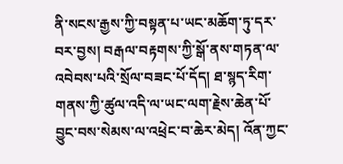ནི་སངས་རྒྱས་ཀྱི་བསྟན་པ་ཡང་མཆོག་ཏུ་དར་བར་བྱས། བརྒལ་བརྟགས་ཀྱི་སྒོ་ནས་གཏན་ལ་འབེབས་པའི་སྲོལ་བཟང་པོ་དོད། ཐ་སྙད་རིག་གནས་ཀྱི་ཚུལ་འདི་ལ་ཡང་ལག་རྗེས་ཆེན་པོ་བྱུང་བས་སེམས་ལ་འཕྲེང་བ་ཆེར་མེད། འོན་ཀྱང་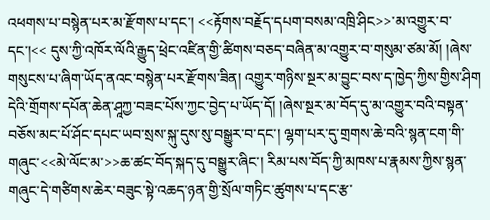འཕགས་པ་བསྙེན་པར་མ་རྫོགས་པ་དང་། <<རྟོགས་བརྗོད་དཔག་བསམ་འཁྲི་ཤིང>>་མ་འགྱུར་བ་དང་།<< དུས་ཀྱི་འཁོར་ལོའི་རྒྱུད་ཕྲེང་འཛིན་གྱི་ཚིགས་བཅད་བཞིན་མ་འགྱུར་བ་གསུམ་ཙམ་མོ། །ཞེས་གསུངས་པ་ཞིག་ཡོད་ནའང་བསྙེན་པར་རྫོགས་ཟིན། འགྱུར་གཉིས་སྔར་མ་བྱུང་བས་ད་ཁྱེད་ཀྱིས་གྱིས་ཤིག དེའི་གྲོགས་དཔོན་ཆེན་ཤཱཀྱ་བཟང་པོས་ཀྱང་བྱེད་པ་ཡོད་དོ། །ཞེས་སྔར་མ་བོད་དུ་མ་འགྱུར་བའི་བསྟན་བཅོས་མང་པོ་ཤོང་དཔང་ཡབ་སྲས་སྐུ་དུས་སུ་བསྒྱུར་བ་དང་། ལྷག་པར་དུ་གྲགས་ཆེ་བའི་སྙན་ངག་གི་གཞུང་<<མེ་ལོང་མ་>>ཆ་ཚང་བོད་སྐད་དུ་བསྒྱུར་ཞིང་། རིམ་པས་བོད་ཀྱི་མཁས་པ་རྣམས་ཀྱིས་སྙན་གཞུང་དེ་གཙིགས་ཆེར་བཟུང་སྟེ་འཆད་ཉན་གྱི་སྲོལ་གཏིང་ཚུགས་པ་དང་རྩ་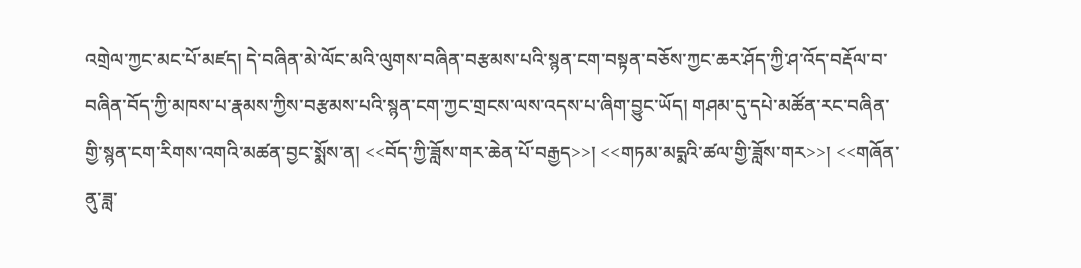འགྲེལ་ཀྱང་མང་པོ་མཛད། དེ་བཞིན་མེ་ལོང་མའི་ལུགས་བཞིན་བརྩམས་པའི་སྙན་ངག་བསྟན་བཅོས་ཀྱང་ཆར་ཤོད་ཀྱི་ཤ་འོད་བརྡོལ་བ་བཞིན་བོད་ཀྱི་མཁས་པ་རྣམས་ཀྱིས་བརྩམས་པའི་སྙན་ངག་ཀྱང་གྲངས་ལས་འདས་པ་ཞིག་བྱུང་ཡོད། གཤམ་དུ་དཔེ་མཚོན་རང་བཞིན་གྱི་སྙན་ངག་རིགས་འགའི་མཚན་བྱང་སྨོས་ན། <<བོད་ཀྱི་ཟློས་གར་ཆེན་པོ་བརྒྱད>>། <<གཏམ་མདྨའི་ཚལ་གྱི་ཟློས་གར>>། <<གཞོན་ནུ་ཟླ་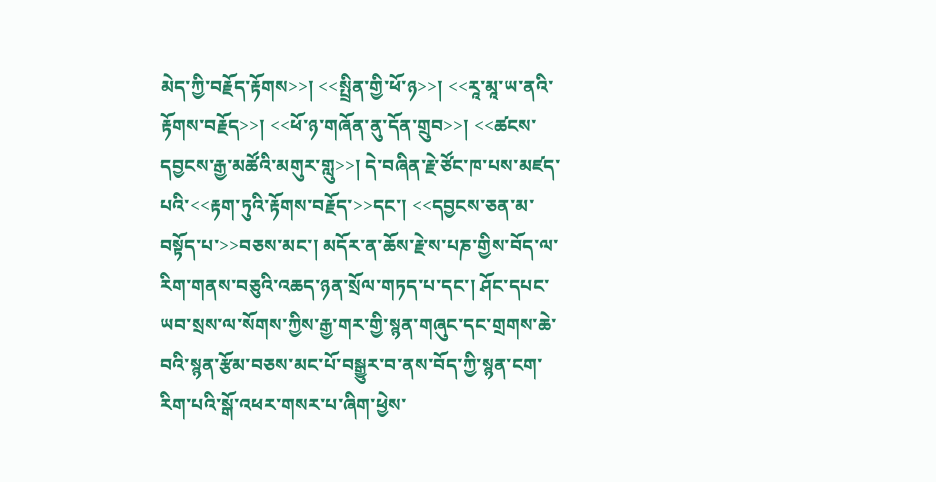མེད་ཀྱི་བརྗོད་རྟོགས>>། <<སྤྲིན་གྱི་ཕོ་ཉ>>། <<རཱ་མཱ་ཡ་ནའི་རྟོགས་བརྗོད>>། <<ཕོ་ཉ་གཞོན་ནུ་དོན་གྲུབ>>། <<ཚངས་དབྱངས་རྒྱ་མཚོའི་མགུར་གླུ>>། དེ་བཞིན་རྗེ་ཙོང་ཁ་པས་མཛད་པའི་<<རྟག་ཏུའི་རྟོགས་བརྗོད་>>དང་། <<དབྱངས་ཅན་མ་བསྟོད་པ་>>བཅས་མང་། མདོར་ན་ཆོས་རྗེ་ས་པཎ་གྱིས་བོད་ལ་རིག་གནས་བཅུའི་འཆད་ཉན་སྲོལ་གཏད་པ་དང་། ཤོང་དཔང་ཡབ་སྲས་ལ་སོགས་ཀྱིས་རྒྱ་གར་གྱི་སྙན་གཞུང་དང་གྲགས་ཆེ་བའི་སྙན་རྩོམ་བཅས་མང་པོ་བསྒྱུར་བ་ནས་བོད་ཀྱི་སྙན་ངག་རིག་པའི་སྒོ་འཕར་གསར་པ་ཞིག་ཕྱེས་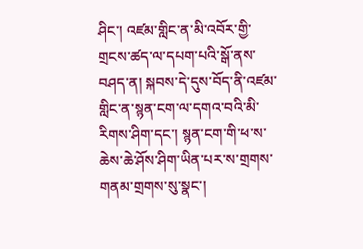ཤིང་། འཛམ་གླིང་ན་མི་འབོར་གྱི་གྲངས་ཚད་ལ་དཔག་པའི་སྒོ་ནས་བཤད་ན། སྐབས་དེ་དུས་བོད་ནི་འཛམ་གླིང་ན་སྙན་ངག་ལ་དགའ་བའི་མི་རིགས་ཤིག་དང་། སྙན་ངག་གི་ཕ་ས་ཆེས་ཆེ་ཤོས་ཤིག་ཡིན་པར་ས་གྲགས་གནམ་གྲགས་སུ་སྣང་།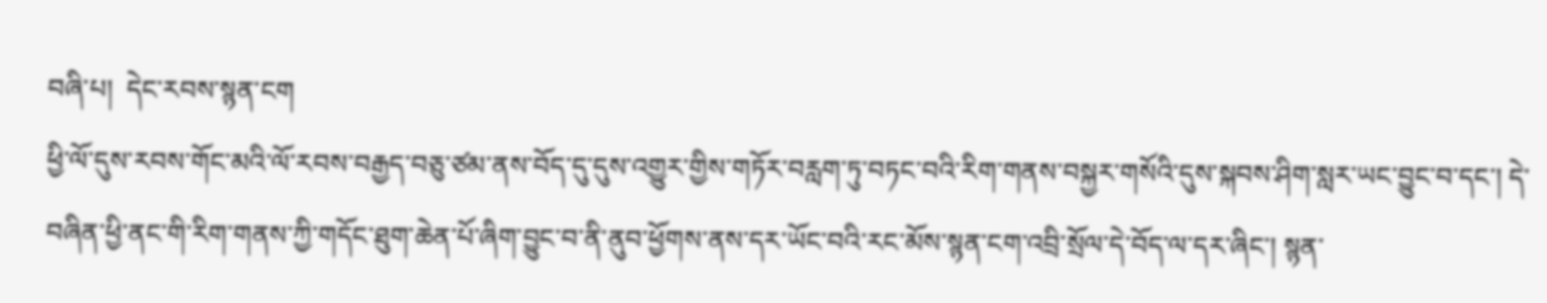བཞི་པ།  དེང་རབས་སྙན་ངག
ཕྱི་ལོ་དུས་རབས་གོང་མའི་ལོ་རབས་བརྒྱད་བཅུ་ཙམ་ནས་བོད་དུ་དུས་འགྱུར་གྱིས་གཏོར་བརླག་ཏུ་བཏང་བའི་རིག་གནས་བསྐྱར་གསོའི་དུས་སྐབས་ཤིག་སླར་ཡང་བྱུང་བ་དང་། དེ་བཞིན་ཕྱི་ནང་གི་རིག་གནས་ཀྱི་གདོང་ཐུག་ཆེན་པོ་ཞིག་བྱུང་བ་ནི་ནུབ་ཕྱོགས་ནས་དར་ཡོང་བའི་རང་མོས་སྙན་ངག་འབྲི་སྲོལ་དེ་བོད་ལ་དར་ཞིང་། སྙན་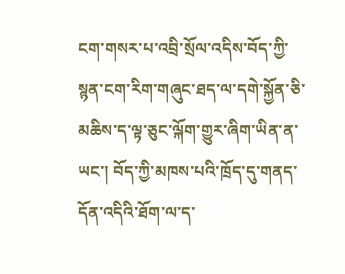ངག་གསར་པ་འབྲི་སྲོལ་འདིས་བོད་ཀྱི་སྙན་ངག་རིག་གཞུང་ཐད་ལ་དགེ་སྐྱོན་ཅི་མཆིས་ད་ལྟ་ཅུང་ལྐོག་གྱུར་ཞིག་ཡིན་ན་ཡང་། བོད་ཀྱི་མཁས་པའི་ཁྲོད་དུ་གནད་དོན་འདིའི་ཐོག་ལ་ད་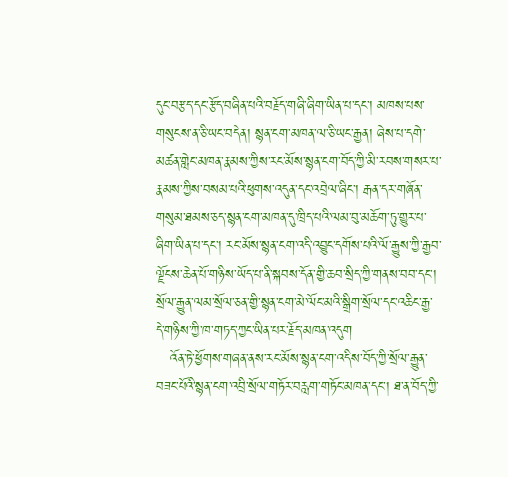དུང་བརྩད་དང་རྩོད་བཞིན་པའི་བརྗོད་གཞི་ཞིག་ཡིན་པ་དང་། མཁས་པས་གསུངས་ན་ཅི་ཡང་བདེན། སྙན་ངག་མཁན་ལ་ཅི་ཡང་རྒྱན། ཞེས་པ་དགེ་མཚན་གླེང་མཁན་རྣམས་ཀྱིས་རང་མོས་སྙན་ངག་བོད་ཀྱི་མི་རབས་གསར་པ་རྣམས་ཀྱིས་བསམ་པའི་ཕུགས་འདུན་དང་འབྲེལ་ཞིང་། རྒན་དར་གཞོན་གསུམ་ཐམས་ཅད་སྙན་ངག་མཁན་དུ་ཁྲིད་པའི་ལམ་བུ་མཆོག་ཏུ་གྱུར་པ་ཞིག་ཡིན་པ་དང་། རང་མོས་སྙན་ངག་འདི་འབྱུང་དགོས་པའི་ལོ་རྒྱུས་ཀྱི་རྒྱབ་ལྗོངས་ཆེན་པོ་གཉིས་ཡོད་པ་ནི་སྐབས་དོན་གྱི་ཆབ་སྲིད་ཀྱི་གནས་བབ་དང་། སྲོལ་རྒྱུན་ལམ་སྲོལ་ཅན་གྱི་སྙན་ངག་མེ་ལོང་མའི་སྒྲིག་སྲོལ་དང་འཆིང་རྒྱ་དེ་གཉིས་ཀྱི་ཁ་གཏད་ཀྱང་ཡིན་པར་རྗོད་མཁན་འདུག
   འོན་ཏེ་ཕྱོགས་གཞན་ནས་རང་མོས་སྙན་ངག་འདིས་བོད་ཀྱི་སྲོལ་རྒྱུན་བཟང་པོའི་སྙན་ངག་འབྲི་སྲོལ་གཏོར་བརླག་གཏོང་མཁན་དང་། ཐ་ན་བོད་ཀྱི་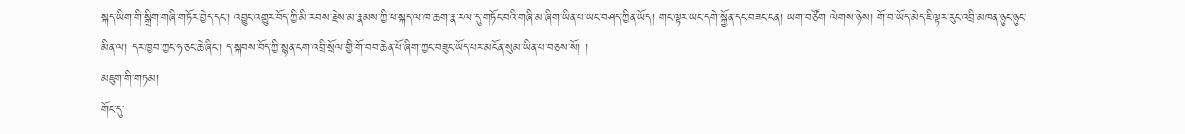སྐད་ཡིག་གི་སྒྲིག་གཞི་གཏོར་བྱེད་དང་། འབྱུང་འགྱུར་བོད་ཀྱི་མི་རབས་རྗེས་མ་རྣམས་ཀྱི་ཕ་སྐད་ལ་ཁ་ཆག་རྣ་རལ་དུ་གཏོང་བའི་གཞི་མ་ཞིག་ཡིན་པ་ཡང་བཤད་ཀྱིན་ཡོད། གང་ལྟར་ཡང་དགེ་སྐྱོན་དང་བཟང་ངན། ཡག་བཙོག ལེགས་ཉེས། གོ་བ་ཡོད་མེད་ཇི་ལྟར་རུང་འབྲི་མཁན་ཉུང་ཉུང་མིན་ལ། དར་ཁྱབ་ཀྱང་ཧ་ཅང་ཆེ་ཞིང་། ད་སྐབས་བོད་ཀྱི་སྙན་ངག་འབྲི་སྲོལ་གྱི་གོ་བབ་ཆེན་པོ་ཞིག་ཀྱང་བཟུང་ཡོད་པར་མངོན་སུམ་ཡིན་པ་བཅས་སོ། །
མཇུག་གི་གཏམ།
གོང་དུ་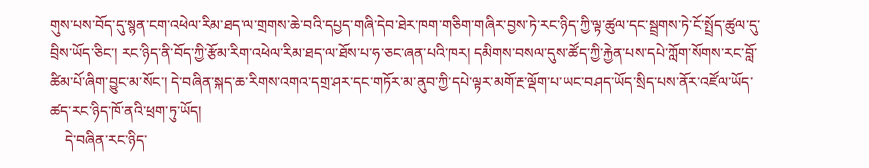གུས་པས་བོད་དུ་སྙན་ངག་འཕེལ་རིམ་ཐད་ལ་གྲགས་ཆེ་བའི་དཔྱད་གཞི་དེབ་ཐེར་ཁག་གཅིག་གཞིར་བྱས་ཏེ་རང་ཉིད་ཀྱི་ལྟ་ཚུལ་དང་སྦྲགས་ཏེ་ངོ་སྤྲོད་ཚུལ་དུ་བྲིས་ཡོད་ཅིང་། རང་ཉིད་ནི་བོད་ཀྱི་རྩོམ་རིག་འཕེལ་རིམ་ཐད་ལ་ཐོས་པ་ཧ་ཅང་ཞན་པའི་ཁར། དམིགས་བསལ་དུས་ཚོད་ཀྱི་རྐྱེན་པས་དཔེ་ཀློག་སོགས་རང་བློ་ཚིམ་པོ་ཞིག་བྱུང་མ་སོང་། དེ་བཞིན་སྐད་ཆ་རིགས་འགའ་དགྲ་ཤར་དང་གཏོར་མ་ནུབ་ཀྱི་དཔེ་ལྟར་མགོ་རྔ་ལྡོག་པ་ཡང་བཤད་ཡོད་སྲིད་པས་ནོར་འཛོལ་ཡོད་ཚད་རང་ཉིད་ཁོ་ནའི་ཕྲག་ཏུ་ཡོད།
    དེ་བཞིན་རང་ཉིད་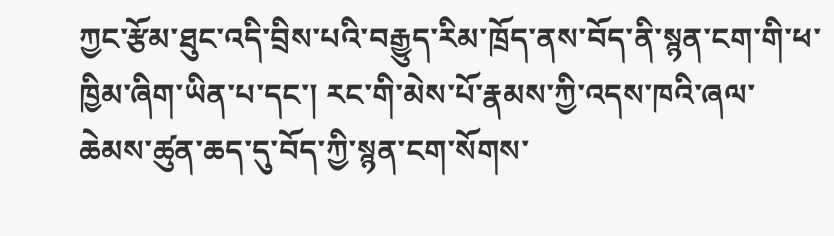ཀྱང་རྩོམ་ཐུང་འདི་བྲིས་པའི་བརྒྱུད་རིམ་ཁྲོད་ནས་བོད་ནི་སྙན་ངག་གི་ཕ་ཁྱིམ་ཞིག་ཡིན་པ་དང་། རང་གི་མེས་པོ་རྣམས་ཀྱི་འདས་ཁའི་ཞལ་ཆེམས་ཚུན་ཆད་དུ་བོད་ཀྱི་སྙན་ངག་སོགས་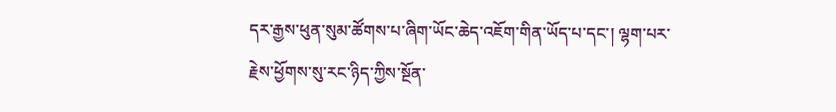དར་རྒྱས་ཕུན་སུམ་ཚོགས་པ་ཞིག་ཡོང་ཆེད་འཇོག་གིན་ཡོད་པ་དང་། ལྷག་པར་རྗེས་ཕྱོགས་སུ་རང་ཉིད་ཀྱིས་སྔོན་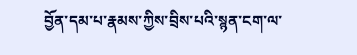བྱོན་དམ་པ་རྣམས་ཀྱིས་བྲིས་པའི་སྙན་ངག་ལ་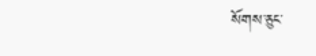སོགས་ཅུང་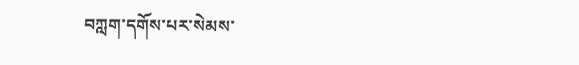བཀླག་དགོས་པར་སེམས་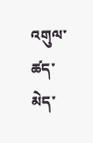འགུལ་ཚད་མེད་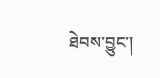ཐེབས་བྱུང་།